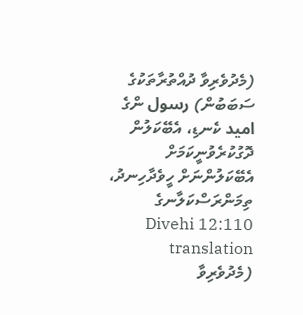(މެދުވެރިވާ ދުއްތުރާތަކުގެ ސަބަބުން) رسول ންގެ اميد ކެނޑި، އެބޭކަލުން ދޮގުކުރެވުނީކަމަށް އެބޭކަލުންނަށް ހީވެދާހިނދު، ތިމަންރަސްކަލާނގެ 12:110 Divehi translation
(މެދުވެރިވާ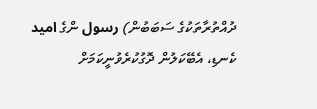ދުއްތުރާތަކުގެ ސަބަބުން) رسول ންގެ اميد ކެނޑި، އެބޭކަލުން ދޮގުކުރެވުނީކަމަށް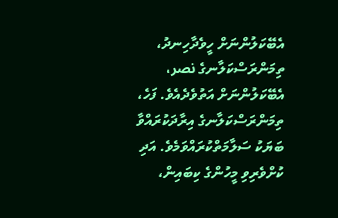އެބޭކަލުންނަށް ހީވެދާހިނދު، ތިމަންރަސްކަލާނގެ نصر، އެބޭކަލުންނަށް އަތުވެދެއެވެ. ފަހެ، ތިމަންރަސްކަލާނގެ އިރާދަކުރައްވާ ބަޔަކު ސަލާމަތްކުރައްވަމެވެ. އަދި ކުށްވެރިވި މީހުންގެ ކިބައިން،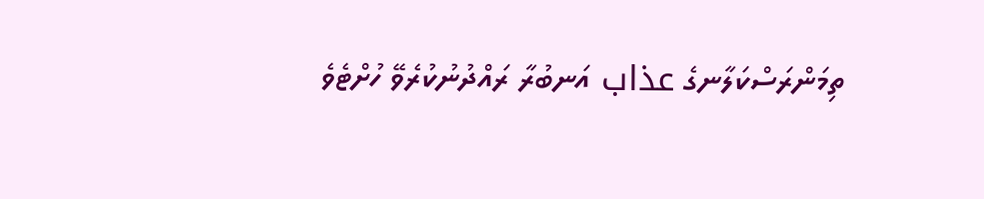ތިމަންރަސްކަލާނގެ عذاب އަނބުރާ ރައްދުނުކުރެވޭ ހުށްޓެވެ